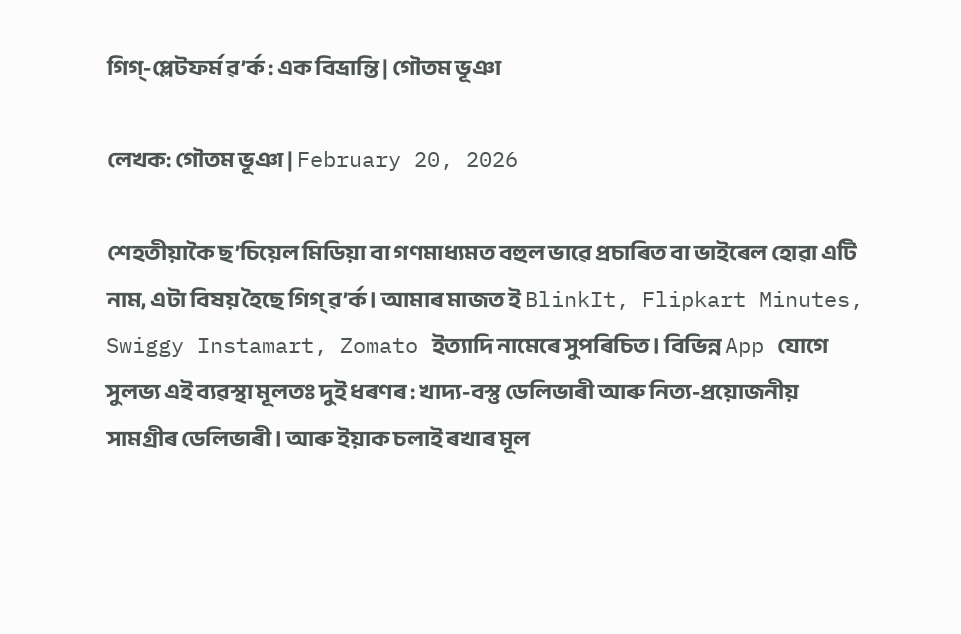গিগ্-প্লেটফৰ্ম ৱ’ৰ্ক : এক বিভ্ৰান্তি | গৌতম ভূঞা

লেখক: গৌতম ভূঞা | February 20, 2026

শেহতীয়াকৈ ছ’চিয়েল মিডিয়া বা গণমাধ্যমত বহুল ভাৱে প্ৰচাৰিত বা ভাইৰেল হোৱা এটি নাম, এটা বিষয় হৈছে গিগ্ ৱ’ৰ্ক। আমাৰ মাজত ই BlinkIt, Flipkart Minutes, Swiggy Instamart, Zomato ইত্যাদি নামেৰে সুপৰিচিত। বিভিন্ন App যোগে সুলভ্য এই ব্যৱস্থা মূলতঃ দুই ধৰণৰ : খাদ্য-বস্তু ডেলিভাৰী আৰু নিত্য-প্ৰয়োজনীয় সামগ্ৰীৰ ডেলিভাৰী। আৰু ইয়াক চলাই ৰখাৰ মূল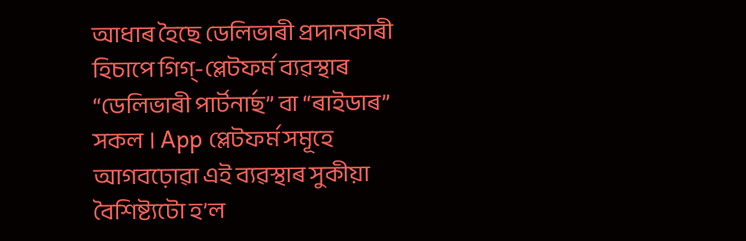আধাৰ হৈছে ডেলিভাৰী প্ৰদানকাৰী হিচাপে গিগ্-প্লেটফৰ্ম ব্যৱস্থাৰ “ডেলিভাৰী পাৰ্টনাৰ্ছ” বা “ৰাইডাৰ” সকল । App প্লেটফৰ্ম সমূহে আগবঢ়োৱা এই ব্যৱস্থাৰ সুকীয়া বৈশিষ্ট্যটো হ’ল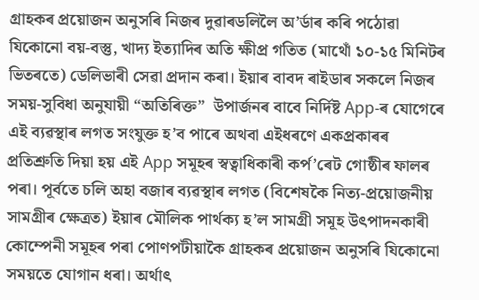গ্ৰাহকৰ প্ৰয়োজন অনুসৰি নিজৰ দুৱাৰডলিলৈ অ’ৰ্ডাৰ কৰি পঠোৱা যিকোনো বয়-বস্তু, খাদ্য ইত্যাদিৰ অতি ক্ষীপ্ৰ গতিত (মাথোঁ ১০-১৫ মিনিটৰ ভিতৰতে) ডেলিভাৰী সেৱা প্ৰদান কৰা। ইয়াৰ বাবদ ৰাইডাৰ সকলে নিজৰ সময়-সুবিধা অনুযায়ী “অতিৰিক্ত”  উপাৰ্জনৰ বাবে নিৰ্দিষ্ট App-ৰ যোগেৰে এই ব্যৱস্থাৰ লগত সংযুক্ত হ’ব পাৰে অথবা এইধৰণে একপ্ৰকাৰৰ প্ৰতিশ্ৰুতি দিয়া হয় এই App সমূহৰ স্বত্বাধিকাৰী কৰ্প’ৰেট গোষ্ঠীৰ ফালৰ পৰা। পূৰ্বতে চলি অহা বজাৰ ব্যৱস্থাৰ লগত (বিশেষকৈ নিত্য-প্ৰয়োজনীয় সামগ্ৰীৰ ক্ষেত্ৰত) ইয়াৰ মৌলিক পাৰ্থক্য হ’ল সামগ্ৰী সমূহ উৎপাদনকাৰী কোম্পেনী সমূহৰ পৰা পোণপটীয়াকৈ গ্ৰাহকৰ প্ৰয়োজন অনুসৰি যিকোনো সময়তে যোগান ধৰা। অৰ্থাৎ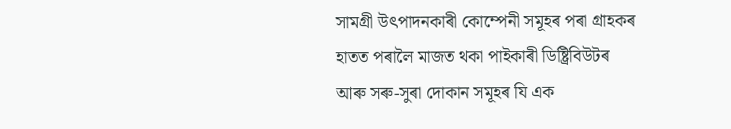সামগ্ৰী উৎপাদনকাৰী কোম্পেনী সমূহৰ পৰা গ্ৰাহকৰ হাতত পৰালৈ মাজত থকা পাইকাৰী ডিষ্ট্ৰিবিউটৰ আৰু সৰু-সুৰা দোকান সমূহৰ যি এক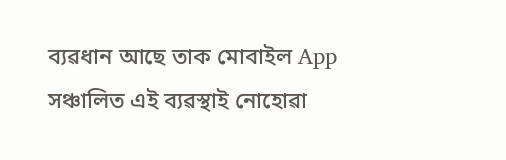ব্যৱধান আছে তাক মোবাইল App সঞ্চালিত এই ব্যৱস্থাই নোহোৱা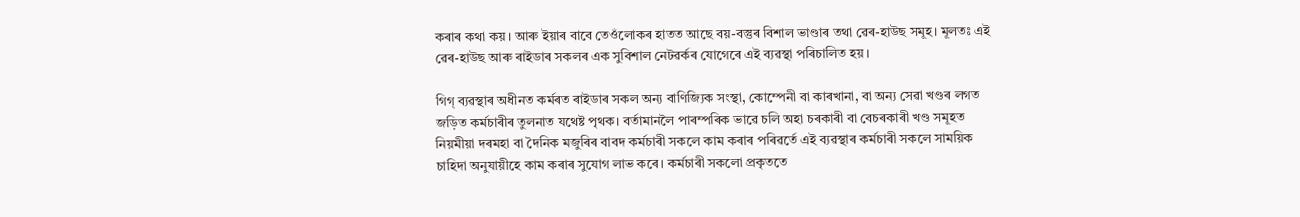কৰাৰ কথা কয়। আৰু ইয়াৰ বাবে তেওঁলোকৰ হাতত আছে বয়-বস্তুৰ বিশাল ভাণ্ডাৰ‌ তথা ৱেৰ-হাউছ সমূহ। মূলতঃ এই ৱেৰ-হাউছ আৰু ৰাইডাৰ সকলৰ এক সুবিশাল নেটৱৰ্কৰ যোগেৰে এই ব্যৱস্থা পৰিচালিত হয়।

গিগ্ ব্যৱস্থাৰ অধীনত কৰ্মৰত ৰাইডাৰ সকল অন্য বাণিজ্যিক সংস্থা, কোম্পেনী বা কাৰখানা, বা অন্য সেৱা খণ্ডৰ লগত জড়িত কৰ্মচাৰীৰ তুলনাত যথেষ্ট পৃথক। বৰ্তামানলৈ পাৰম্পৰিক ভাৱে চলি অহা চৰকাৰী বা বেচৰকাৰী খণ্ড সমূহত নিয়মীয়া দৰমহা বা দৈনিক মজুৰিৰ বাবদ কৰ্মচাৰী সকলে কাম কৰাৰ পৰিৱৰ্তে এই ব্যৱস্থাৰ কৰ্মচাৰী সকলে সাময়িক চাহিদা অনুযায়ীহে কাম কৰাৰ সুযোগ লাভ কৰে। কৰ্মচাৰী সকলো প্ৰকৃততে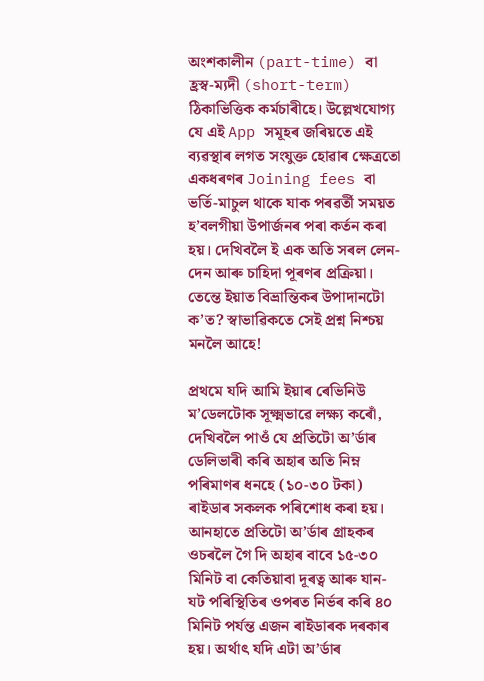অংশকালীন (part-time) বা হ্ৰস্ব-ম্যদী (short-term) ঠিকাভিত্তিক কৰ্মচাৰীহে। উল্লেখযোগ্য যে এই App সমূহৰ জৰিয়তে এই ব্যৱস্থাৰ লগত সংযুক্ত হোৱাৰ ক্ষেত্ৰতো একধৰণৰ Joining fees বা ভৰ্তি-মাচুল থাকে যাক পৰৱৰ্তী সময়ত হ’বলগীয়া উপাৰ্জনৰ পৰা কৰ্তন কৰা হয়। দেখিবলৈ ই এক অতি সৰল লেন-দেন আৰু চাহিদা পূৰণৰ প্ৰক্ৰিয়া। তেন্তে ইয়াত বিভ্ৰান্তিকৰ উপাদানটো ক’ত? স্বাভাৱিকতে সেই প্ৰশ্ন নিশ্চয় মনলৈ আহে!

প্ৰথমে যদি আমি ইয়াৰ ৰেভিনিউ ম’ডেলটোক সূক্ষ্মভাৱে লক্ষ্য কৰোঁ, দেখিবলৈ পাওঁ যে প্ৰতিটো অ’ৰ্ডাৰ ডেলিভাৰী কৰি অহাৰ অতি নিম্ন পৰিমাণৰ ধনহে (১০-৩০ টকা) ৰাইডাৰ সকলক পৰিশোধ কৰা হয়। আনহাতে প্ৰতিটো অ’ৰ্ডাৰ গ্ৰাহকৰ ওচৰলৈ গৈ দি অহাৰ বাবে ১৫-৩০ মিনিট বা কেতিয়াবা দূৰত্ব আৰু যান-যট পৰিস্থিতিৰ ওপৰত নিৰ্ভৰ কৰি ৪০ মিনিট পৰ্যন্ত এজন ৰাইডাৰক দৰকাৰ হয়। অৰ্থাৎ যদি এটা অ’ৰ্ডাৰ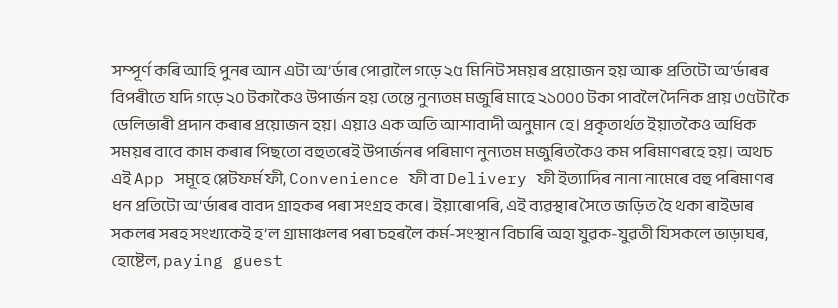সম্পূৰ্ণ কৰি আহি পুনৰ আন এটা অ’ৰ্ডাৰ পোৱালৈ গড়ে ২৫ মিনিট সময়ৰ প্ৰয়োজন হয় আৰু প্ৰতিটো অ’ৰ্ডাৰৰ বিপৰীতে যদি গড়ে ২০ টকাকৈও উপাৰ্জন হয় তেন্তে নুন্যতম মজুৰি মাহে ২১০০০ টকা পাবলৈ দৈনিক প্ৰায় ৩৫টাকৈ ডেলিভাৰী প্ৰদান কৰাৰ প্ৰয়োজন হয়। এয়াও এক অতি আশাবাদী অনুমান হে। প্ৰকৃতাৰ্থত ইয়াতকৈও অধিক সময়ৰ বাবে কাম কৰাৰ পিছতো বহুতৰেই উপাৰ্জনৰ পৰিমাণ নুন্যতম মজুৰিতকৈও কম পৰিমাণৰহে হয়। অথচ এই App সমূহে প্লেটফৰ্ম ফী, Convenience ফী বা Delivery ফী ইত্যাদিৰ নানা নামেৰে বহু পৰিমাণৰ ধন প্ৰতিটো অ’ৰ্ডাৰৰ বাবদ গ্ৰাহকৰ পৰা সংগ্ৰহ কৰে। ইয়াৰোপৰি, এই ব্যৱস্থাৰ সৈতে জড়িত হৈ থকা ৰাইডাৰ সকলৰ সৰহ সংখ্যকেই হ’ল গ্ৰামাঞ্চলৰ পৰা চহৰলৈ কৰ্ম-সংস্থান বিচাৰি অহা যুৱক-যুৱতী যিসকলে ভাড়াঘৰ, হোষ্টেল, paying guest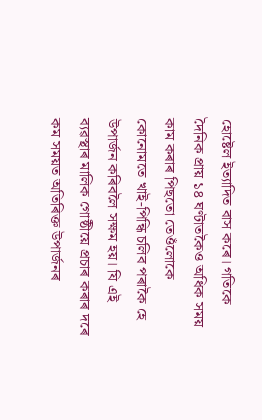হোষ্টেল ইত্যাদিত বাস কৰে। গতিকে দৈনিক প্ৰায় ১৪ ঘণ্টাতকৈও অধিক সময় কাম কৰাৰ পিছতো তেওঁলোকে কোনোমতে খাই-পিন্ধি চলিব পৰাকৈ হে উপাৰ্জন কৰিবলৈ সক্ষম হয়। যি এই ব্যৱস্থাৰ মালিক গোষ্ঠীয়ে প্ৰচাৰ কৰাৰ দৰে কম সময়ত অতিৰিক্ত উপাৰ্জনৰ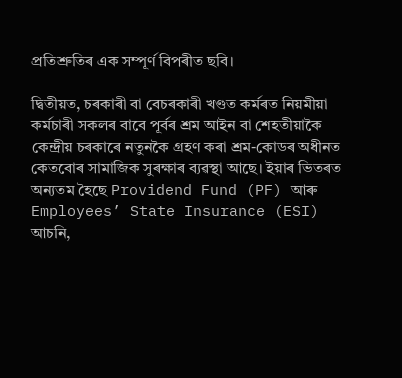প্ৰতিশ্ৰুতিৰ এক সম্পূৰ্ণ বিপৰীত ছবি।

দ্বিতীয়ত, চৰকাৰী বা বেচৰকাৰী খণ্ডত কৰ্মৰত নিয়মীয়া কৰ্মচাৰী সকলৰ বাবে পূৰ্বৰ শ্ৰম আইন বা শেহতীয়াকৈ কেন্দ্ৰীয় চৰকাৰে নতুনকৈ গ্ৰহণ কৰা শ্ৰম-কোডৰ অধীনত কেতবোৰ সামাজিক সুৰক্ষাৰ ব্যৱস্থা আছে। ইয়াৰ ভিতৰত অন্যতম হৈছে Providend Fund (PF) আৰু Employees’ State Insurance (ESI) আচনি,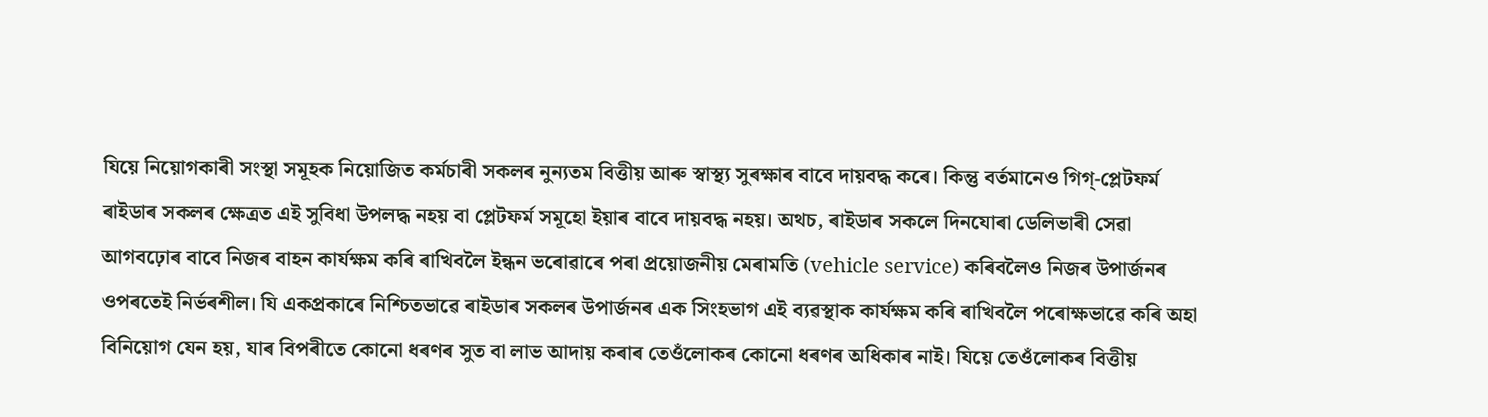যিয়ে নিয়োগকাৰী সংস্থা সমূহক নিয়োজিত কৰ্মচাৰী সকলৰ নুন্যতম বিত্তীয় আৰু স্বাস্থ্য সুৰক্ষাৰ বাবে দায়বদ্ধ কৰে। কিন্তু বৰ্তমানেও গিগ্-প্লেটফৰ্ম ৰাইডাৰ সকলৰ ক্ষেত্ৰত এই সুবিধা উপলদ্ধ নহয় বা প্লেটফৰ্ম সমূহো ইয়াৰ বাবে দায়বদ্ধ নহয়। অথচ, ৰাইডাৰ সকলে দিনযোৰা ডেলিভাৰী সেৱা আগবঢ়োৰ বাবে নিজৰ বাহন কাৰ্যক্ষম কৰি ৰাখিবলৈ ইন্ধন ভৰোৱাৰে পৰা প্ৰয়োজনীয় মেৰামতি (vehicle service) কৰিবলৈও নিজৰ উপাৰ্জনৰ ওপৰতেই নিৰ্ভৰশীল। যি একপ্ৰকাৰে নিশ্চিতভাৱে ৰাইডাৰ সকলৰ উপাৰ্জনৰ এক সিংহভাগ এই ব্যৱস্থাক কাৰ্যক্ষম কৰি ৰাখিবলৈ পৰোক্ষভাৱে কৰি অহা বিনিয়োগ যেন হয়, যাৰ বিপৰীতে কোনো ধৰণৰ সুত বা লাভ আদায় কৰাৰ তেওঁলোকৰ কোনো ধৰণৰ অধিকাৰ নাই। যিয়ে তেওঁলোকৰ বিত্তীয়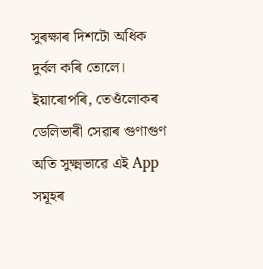সুৰক্ষাৰ দিশটো অধিক দুৰ্বল কৰি তোলে। ইয়াৰোপৰি, তেওঁলোকৰ ডেলিভাৰী সেৱাৰ গুণাগুণ অতি সুক্ষ্মভাৱে এই App সমূহৰ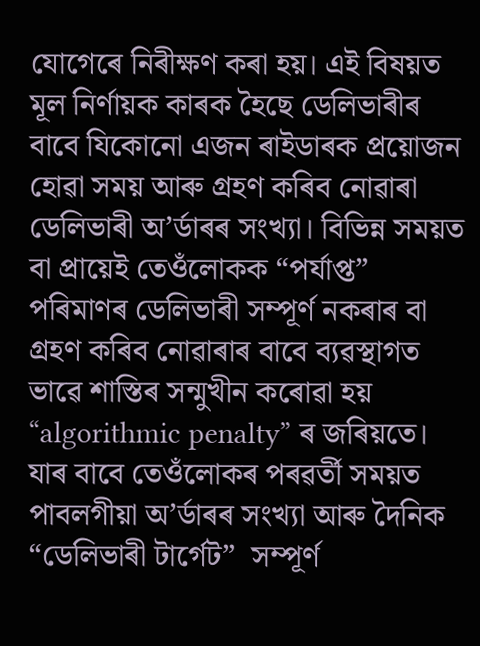যোগেৰে নিৰীক্ষণ কৰা হয়। এই বিষয়ত মূল নিৰ্ণায়ক কাৰক হৈছে ডেলিভাৰীৰ বাবে যিকোনো এজন ৰাইডাৰক প্ৰয়োজন হোৱা সময় আৰু গ্ৰহণ কৰিব নোৱাৰা ডেলিভাৰী অ’ৰ্ডাৰৰ সংখ্যা। বিভিন্ন সময়ত বা প্ৰায়েই তেওঁলোকক “পৰ্যাপ্ত” পৰিমাণৰ ডেলিভাৰী সম্পূৰ্ণ নকৰাৰ বা গ্ৰহণ কৰিব নোৱাৰাৰ বাবে ব্যৱস্থাগত ভাৱে শাস্তিৰ সন্মুখীন কৰোৱা হয় “algorithmic penalty” ৰ জৰিয়তে। যাৰ বাবে তেওঁলোকৰ পৰৱৰ্তী সময়ত পাবলগীয়া অ’ৰ্ডাৰৰ সংখ্যা আৰু দৈনিক “ডেলিভাৰী টাৰ্গেট”  সম্পূৰ্ণ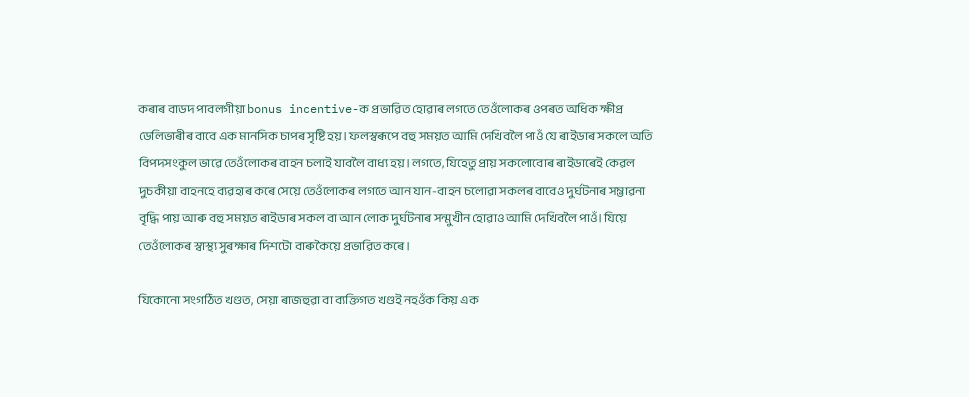কৰাৰ বাডদ পাবলগীয়া bonus incentive-ক প্ৰভাৱিত হোৱাৰ লগতে তেওঁলোকৰ ওপৰত অধিক ক্ষীপ্ৰ ডেলিভাৰীৰ বাবে‌ এক মানসিক চাপৰ সৃষ্টি হয়। ফলস্বৰূপে বহু সময়ত আমি দেখিবলৈ পাওঁ যে ৰাইডাৰ সকলে অতি বিপদসংকুল ভাৱে তেওঁলোকৰ বাহন চলাই যাবলৈ বাধ্য হয়। লগতে, যিহেতু প্ৰায় সকলোবোৰ ৰাইডাৰেই কেৱল দুচকীয়া বাহনহে ব্যৱহাৰ কৰে সেয়ে তেওঁলোকৰ লগতে আন যান-বাহন চলোৱা সকলৰ বাবেও দুৰ্ঘটনাৰ সম্ভাৱনা বৃদ্ধি পায় আৰু বহু সময়ত ৰাইডাৰ সকল বা আন লোক দুৰ্ঘটনাৰ সন্মুখীন হোৱাও আমি দেখিবলৈ পাওঁ। যিয়ে তেওঁলোকৰ স্বাস্থ্য সুৰক্ষাৰ দিশটো বাৰুকৈয়ে প্ৰভাৱিত কৰে।

যিকোনো সংগঠিত খণ্ডত, সেয়া ৰাজহুৱা বা ব্যক্তিগত খণ্ডই নহওঁক কিয় এক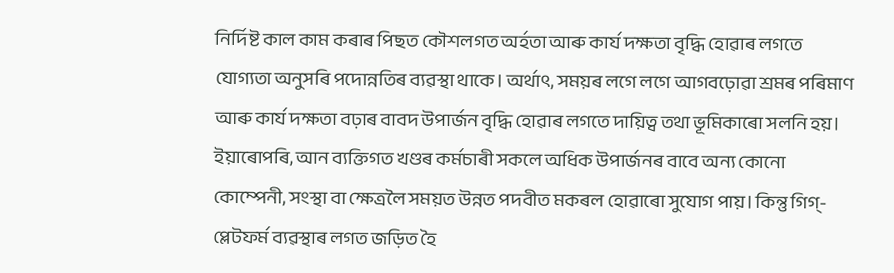নিৰ্দিষ্ট কাল কাম কৰাৰ পিছত কৌশলগত অৰ্হতা আৰু কাৰ্য দক্ষতা বৃদ্ধি হোৱাৰ লগতে যোগ্যতা অনুসৰি পদোন্নতিৰ ব্যৱস্থা থাকে। অৰ্থাৎ, সময়ৰ লগে লগে আগবঢ়োৱা শ্ৰমৰ পৰিমাণ আৰু কাৰ্য দক্ষতা বঢ়াৰ বাবদ উপাৰ্জন বৃদ্ধি হোৱাৰ লগতে দায়িত্ব তথা ভূমিকাৰো সলনি হয়। ইয়াৰোপৰি, আন ব্যক্তিগত খণ্ডৰ কৰ্মচাৰী সকলে অধিক উপাৰ্জনৰ বাবে অন্য কোনো কোম্পেনী, সংস্থা বা ক্ষেত্ৰলৈ সময়ত উন্নত পদবীত মকৰল হোৱাৰো সুযোগ পায়। কিন্তু গিগ্-প্লেটফৰ্ম ব্যৱস্থাৰ লগত জড়িত হৈ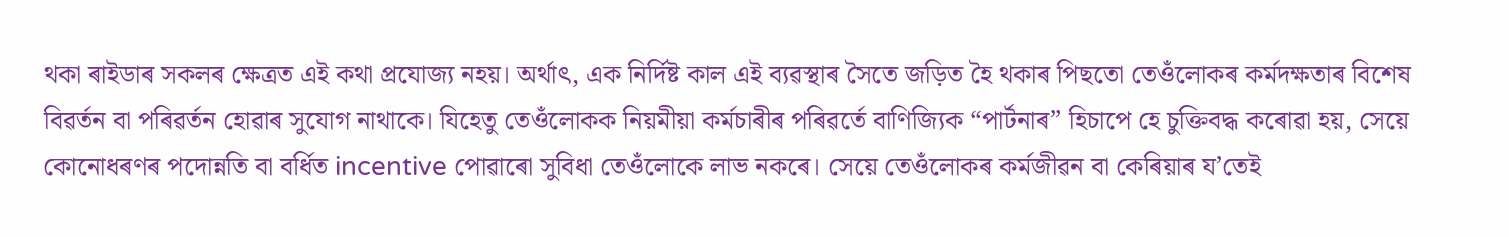থকা ৰাইডাৰ সকলৰ ক্ষেত্ৰত এই কথা প্ৰযোজ্য নহয়। অৰ্থাৎ, এক নিৰ্দিষ্ট কাল এই ব্যৱস্থাৰ সৈতে জড়িত হৈ থকাৰ পিছতো তেওঁলোকৰ কৰ্মদক্ষতাৰ বিশেষ বিৱৰ্তন বা পৰিৱৰ্তন হোৱাৰ সুযোগ নাথাকে। যিহেতু তেওঁলোকক নিয়মীয়া কৰ্মচাৰীৰ পৰিৱৰ্তে বাণিজ্যিক “পাৰ্টনাৰ” হিচাপে হে চুক্তিবদ্ধ কৰোৱা হয়, সেয়ে কোনোধৰণৰ পদোন্নতি বা বৰ্ধিত incentive পোৱাৰো সুবিধা তেওঁলোকে লাভ নকৰে। সেয়ে তেওঁলোকৰ কৰ্মজীৱন বা কেৰিয়াৰ য’তেই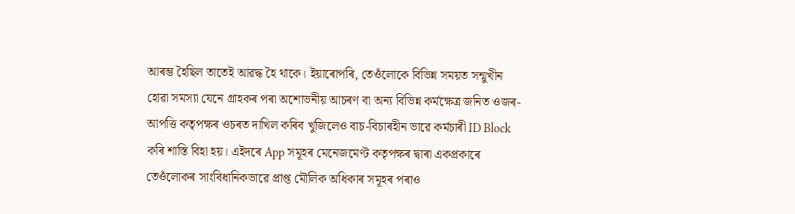আৰম্ভ হৈছিল তাতেই আৱদ্ধ হৈ থাকে। ইয়াৰোপৰি, তেওঁলোকে বিভিন্ন সময়ত সন্মুখীন হোৱা সমস্যা যেনে গ্ৰাহকৰ পৰা অশোভনীয় আচৰণ বা অন্য বিভিন্ন কৰ্মক্ষেত্ৰ জনিত ওজৰ-আপত্তি কতৃপক্ষৰ ওচৰত দাখিল কৰিব খুজিলেও বাচ-বিচাৰহীন ভাৱে কৰ্মচাৰী ID Block কৰি শাস্তি বিহা হয়। এইদৰে App সমূহৰ মেনেজমেণ্ট কতৃপক্ষৰ দ্বাৰা একপ্ৰকাৰে তেওঁলোকৰ সাংবিধানিকভাৱে প্ৰাপ্ত মৌলিক অধিকাৰ সমূহৰ পৰাও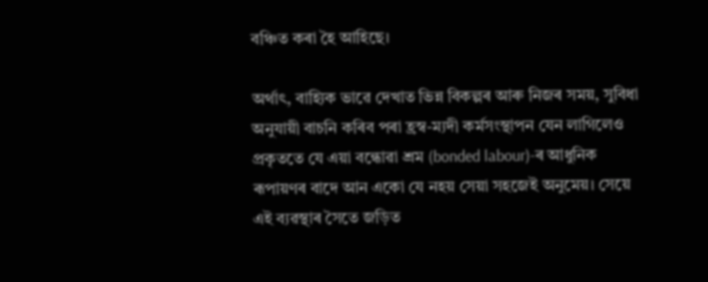বঞ্চিত কৰা হৈ আহিছে।

অৰ্থাৎ, বাহ্যিক ভাৱে দেখাত ভিন্ন বিকল্পৰ আৰু নিজৰ সময়, সুবিধা অনুযায়ী বাচনি কৰিব পৰা হ্ৰস্ব-ম্যদী কৰ্মসংস্থাপন যেন লাগিলেও প্ৰকৃততে যে এয়া বন্ধোৱা শ্ৰম (bonded labour)-ৰ আধুনিক ৰূপায়ণৰ বাদে আন একো যে নহয় সেয়া সহজেই অনুমেয়। সেয়ে এই ব্যৱস্থাৰ সৈতে জড়িত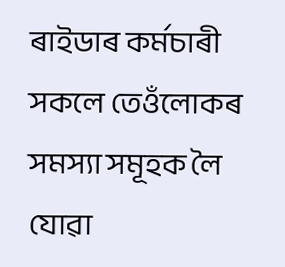ৰাইডাৰ কৰ্মচাৰী সকলে তেওঁলোকৰ সমস্যা সমূহক লৈ যোৱা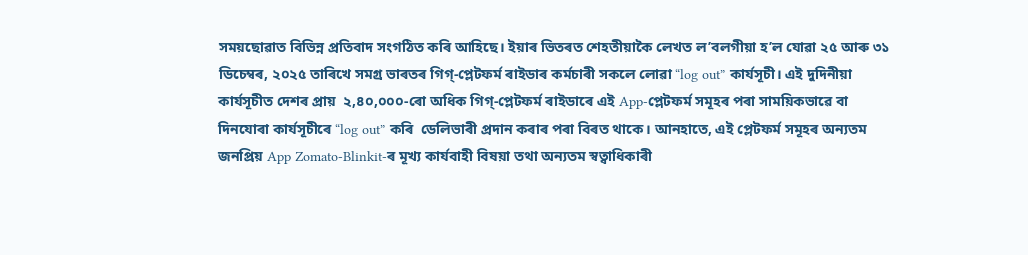সময়ছোৱাত বিভিন্ন প্ৰতিবাদ সংগঠিত কৰি আহিছে। ইয়াৰ ভিতৰত শেহতীয়াকৈ লেখত ল’বলগীয়া হ’ল যোৱা ২৫ আৰু ৩১ ডিচেম্বৰ, ২০২৫ তাৰিখে সমগ্ৰ ভাৰতৰ গিগ্-প্লেটফৰ্ম ৰাইডাৰ কৰ্মচাৰী সকলে লোৱা “log out” কাৰ্যসূচী। এই দুদিনীয়া কাৰ্যসূচীত দেশৰ প্ৰায়  ২,৪০,০০০-ৰো অধিক গিগ্-প্লেটফৰ্ম ৰাইডাৰে এই App-প্লেটফৰ্ম সমূহৰ পৰা সাময়িকভাৱে বা দিনযোৰা কাৰ্যসূচীৰে “log out” কৰি  ডেলিভাৰী প্ৰদান কৰাৰ পৰা বিৰত থাকে। আনহাতে, এই প্লেটফৰ্ম সমূহৰ অন্যতম জনপ্ৰিয় App Zomato-Blinkit-ৰ মূখ্য কাৰ্যবাহী বিষয়া তথা অন্যতম স্বত্বাধিকাৰী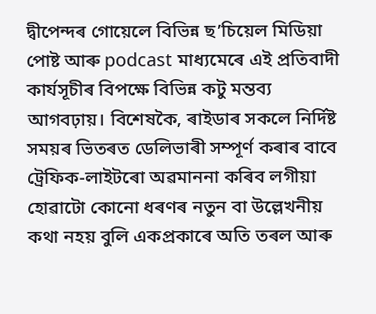দ্বীপেন্দৰ গোয়েলে বিভিন্ন ছ’চিয়েল মিডিয়া পোষ্ট আৰু podcast মাধ্যমেৰে এই প্ৰতিবাদী কাৰ্যসূচীৰ বিপক্ষে বিভিন্ন কটু মন্তব্য আগবঢ়ায়। বিশেষকৈ, ৰাইডাৰ সকলে নিৰ্দিষ্ট সময়ৰ ভিতৰত ডেলিভাৰী সম্পূৰ্ণ কৰাৰ বাবে ট্ৰেফিক-লাইটৰো অৱমাননা কৰিব লগীয়া হোৱাটো কোনো ধৰণৰ নতুন বা উল্লেখনীয় কথা নহয় বুলি একপ্ৰকাৰে অতি তৰল আৰু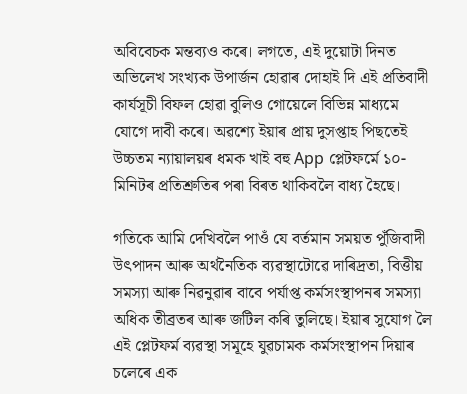অবিবেচক মন্তব্যও কৰে। লগতে, এই দুয়োটা দিনত অভিলেখ সংখ্যক উপাৰ্জন হোৱাৰ দোহাই দি এই প্ৰতিবাদী কাৰ্যসূচী বিফল হোৱা বুলিও গোয়েলে বিভিন্ন মাধ্যমে যোগে দাবী কৰে। অৱশ্যে ইয়াৰ প্ৰায় দুসপ্তাহ পিছতেই উচ্চতম ন্যায়ালয়ৰ ধমক খাই বহু App প্লেটফৰ্মে ১০-মিনিটৰ প্ৰতিশ্ৰুতিৰ পৰা বিৰত থাকিবলৈ বাধ্য হৈছে।

গতিকে আমি দেখিবলৈ পাওঁ যে বৰ্তমান সময়ত পুঁজিবাদী উৎপাদন আৰু অৰ্থনৈতিক ব্যৱস্থাটোৱে দাৰিদ্ৰতা, বিত্তীয় সমস্যা আৰু নিৱনুৱাৰ বাবে পৰ্যাপ্ত কৰ্মসংস্থাপনৰ সমস্যা অধিক তীব্ৰতৰ আৰু জটিল কৰি তুলিছে। ইয়াৰ সুযোগ লৈ এই প্লেটফৰ্ম ব্যৱস্থা সমূহে যুৱচামক কৰ্মসংস্থাপন দিয়াৰ চলেৰে এক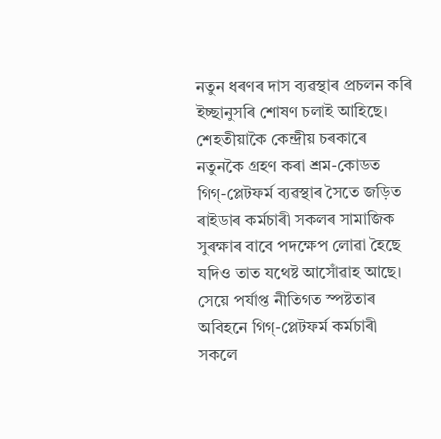নতুন ধৰণৰ দাস ব্যৱস্থাৰ প্ৰচলন কৰি ইচ্ছানুসৰি শোষণ চলাই আহিছে। শেহতীয়াকৈ কেন্দ্ৰীয় চৰকাৰে নতুনকৈ গ্ৰহণ কৰা শ্ৰম-কোডত গিগ্-প্লেটফৰ্ম ব্যৱস্থাৰ সৈতে জড়িত ৰাইডাৰ কৰ্মচাৰী সকলৰ সামাজিক সুৰক্ষাৰ বাবে পদক্ষেপ লোৱা হৈছে যদিও তাত যথেষ্ট আসোঁৱাহ আছে। সেয়ে পৰ্যাপ্ত নীতিগত স্পষ্টতাৰ অবিহনে গিগ্-প্লেটফৰ্ম কৰ্মচাৰী সকলে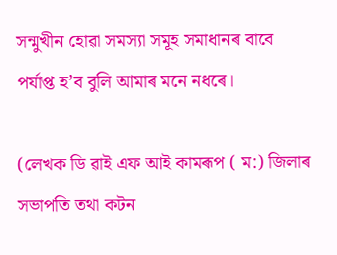সন্মুখীন হোৱা সমস্যা সমূহ সমাধানৰ বাবে পৰ্যাপ্ত হ’ব বুলি আমাৰ মনে নধৰে।

(লেখক ডি ৱাই এফ আই কামৰূপ ( ম:) জিলাৰ সভাপতি তথা কটন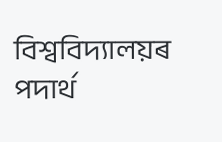বিশ্ববিদ্যালয়ৰ পদাৰ্থ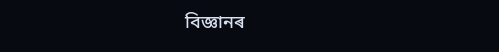বিজ্ঞানৰ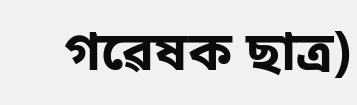গৱেষক ছাত্ৰ)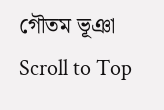গৌতম ভূঞা
Scroll to Top